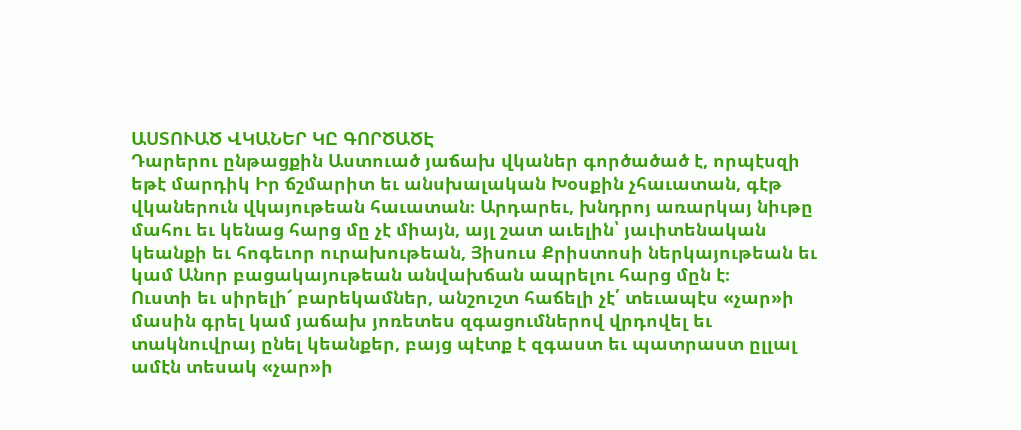ԱՍՏՈՒԱԾ ՎԿԱՆԵՐ ԿԸ ԳՈՐԾԱԾԷ
Դարերու ընթացքին Աստուած յաճախ վկաներ գործածած է, որպէսզի եթէ մարդիկ Իր ճշմարիտ եւ անսխալական Խօսքին չհաւատան, գէթ վկաներուն վկայութեան հաւատան։ Արդարեւ, խնդրոյ առարկայ նիւթը մահու եւ կենաց հարց մը չէ միայն, այլ շատ աւելին՝ յաւիտենական կեանքի եւ հոգեւոր ուրախութեան, Յիսուս Քրիստոսի ներկայութեան եւ կամ Անոր բացակայութեան անվախճան ապրելու հարց մըն է։
Ուստի եւ սիրելի՜ բարեկամներ, անշուշտ հաճելի չէ՛ տեւապէս «չար»ի մասին գրել կամ յաճախ յոռետես զգացումներով վրդովել եւ տակնուվրայ ընել կեանքեր, բայց պէտք է զգաստ եւ պատրաստ ըլլալ ամէն տեսակ «չար»ի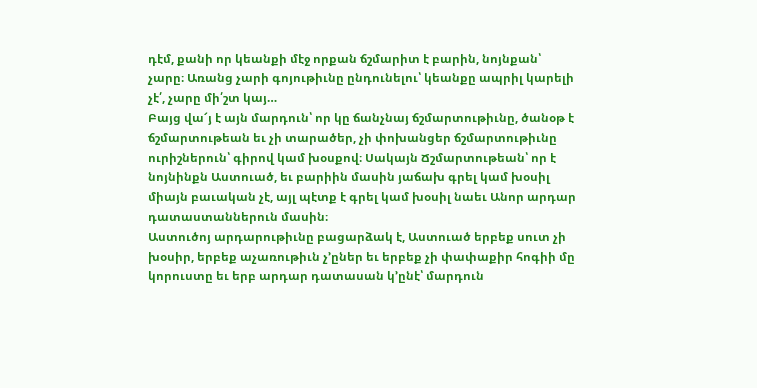դէմ, քանի որ կեանքի մէջ որքան ճշմարիտ է բարին, նոյնքան՝ չարը։ Առանց չարի գոյութիւնը ընդունելու՝ կեանքը ապրիլ կարելի չէ՛, չարը մի՛շտ կայ…
Բայց վա՜յ է այն մարդուն՝ որ կը ճանչնայ ճշմարտութիւնը, ծանօթ է ճշմարտութեան եւ չի տարածեր, չի փոխանցեր ճշմարտութիւնը ուրիշներուն՝ գիրով կամ խօսքով։ Սակայն Ճշմարտութեան՝ որ է նոյնինքն Աստուած, եւ բարիին մասին յաճախ գրել կամ խօսիլ միայն բաւական չէ, այլ պէտք է գրել կամ խօսիլ նաեւ Անոր արդար դատաստաններուն մասին։
Աստուծոյ արդարութիւնը բացարձակ է, Աստուած երբեք սուտ չի խօսիր, երբեք աչառութիւն չ՚ըներ եւ երբեք չի փափաքիր հոգիի մը կորուստը եւ երբ արդար դատասան կ՚ընէ՝ մարդուն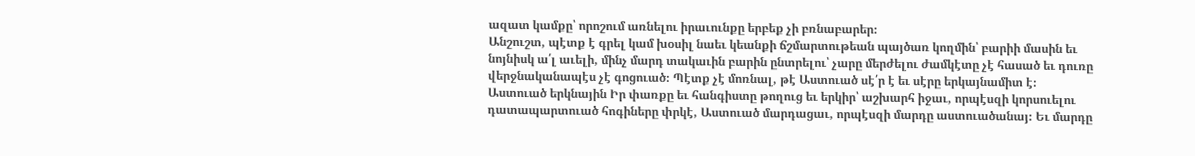ազատ կամքը՝ որոշում առնելու իրաւունքը երբեք չի բռնաբարեր։
Անշուշտ, պէտք է գրել կամ խօսիլ նաեւ կեանքի ճշմարտութեան պայծառ կողմին՝ բարիի մասին եւ նոյնիսկ ա՛լ աւելի, մինչ մարդ տակաւին բարին ընտրելու՝ չարը մերժելու ժամկէտը չէ հասած եւ դուռը վերջնականապէս չէ գոցուած։ Պէտք չէ մոռնալ, թէ Աստուած սէ՛ր է եւ սէրը երկայնամիտ է։
Աստուած երկնային Իր փառքը եւ հանգիստը թողուց եւ երկիր՝ աշխարհ իջաւ, որպէսզի կորսուելու դատապարտուած հոգիները փրկէ, Աստուած մարդացաւ, որպէսզի մարդը աստուածանայ։ Եւ մարդը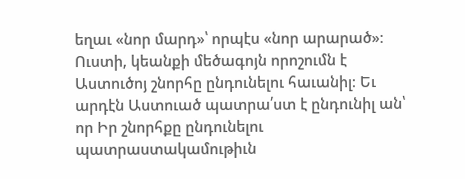եղաւ «նոր մարդ»՝ որպէս «նոր արարած»։ Ուստի, կեանքի մեծագոյն որոշումն է Աստուծոյ շնորհը ընդունելու հաւանիլ։ Եւ արդէն Աստուած պատրա՛ստ է ընդունիլ ան՝ որ Իր շնորհքը ընդունելու պատրաստակամութիւն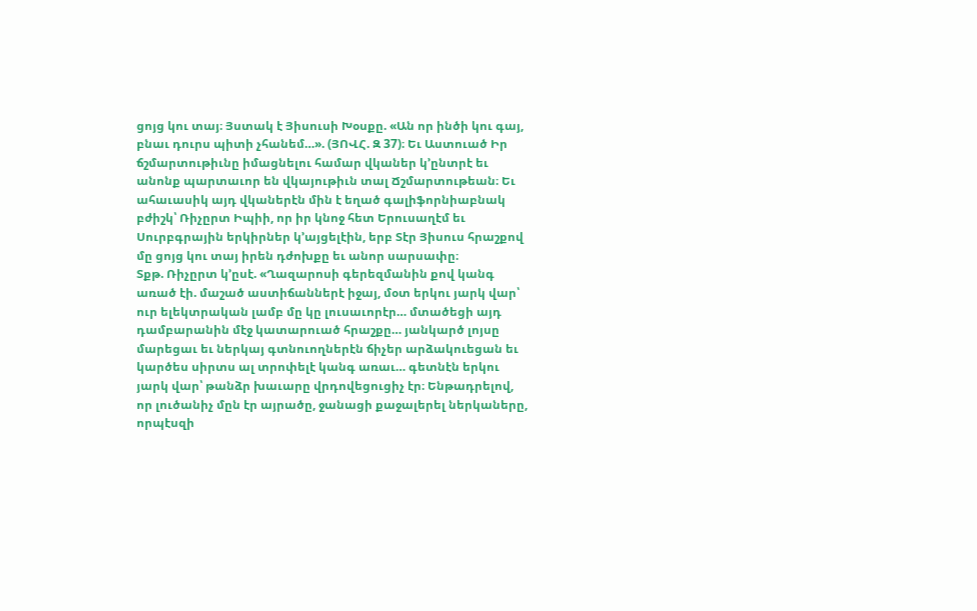ցոյց կու տայ։ Յստակ է Յիսուսի Խօսքը. «Ան որ ինծի կու գայ, բնաւ դուրս պիտի չհանեմ…». (ՅՈՎՀ. Զ 37)։ Եւ Աստուած Իր ճշմարտութիւնը իմացնելու համար վկաներ կ՚ընտրէ եւ անոնք պարտաւոր են վկայութիւն տալ Ճշմարտութեան։ Եւ ահաւասիկ այդ վկաներէն մին է եղած գալիֆորնիաբնակ բժիշկ՝ Ռիչըրտ Իպիի, որ իր կնոջ հետ Երուսաղէմ եւ Սուրբգրային երկիրներ կ՚այցելէին, երբ Տէր Յիսուս հրաշքով մը ցոյց կու տայ իրեն դժոխքը եւ անոր սարսափը։
Տքթ. Ռիչըրտ կ՚ըսէ. «Ղազարոսի գերեզմանին քով կանգ առած էի. մաշած աստիճաններէ իջայ, մօտ երկու յարկ վար՝ ուր ելեկտրական լամբ մը կը լուսաւորէր… մտածեցի այդ դամբարանին մէջ կատարուած հրաշքը… յանկարծ լոյսը մարեցաւ եւ ներկայ գտնուողներէն ճիչեր արձակուեցան եւ կարծես սիրտս ալ տրոփելէ կանգ առաւ… գետնէն երկու յարկ վար՝ թանձր խաւարը վրդովեցուցիչ էր։ Ենթադրելով, որ լուծանիչ մըն էր այրածը, ջանացի քաջալերել ներկաները, որպէսզի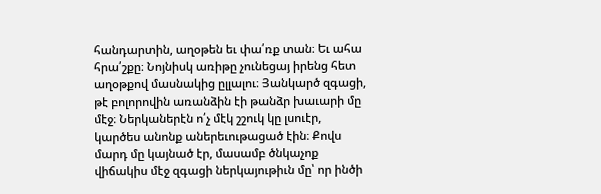հանդարտին, աղօթեն եւ փա՛ռք տան։ Եւ ահա հրա՛շքը։ Նոյնիսկ առիթը չունեցայ իրենց հետ աղօթքով մասնակից ըլլալու։ Յանկարծ զգացի, թէ բոլորովին առանձին էի թանձր խաւարի մը մէջ։ Ներկաներէն ո՛չ մէկ շշուկ կը լսուէր, կարծես անոնք աներեւութացած էին։ Քովս մարդ մը կայնած էր, մասամբ ծնկաչոք վիճակիս մէջ զգացի ներկայութիւն մը՝ որ ինծի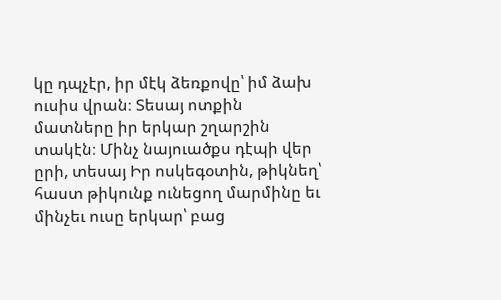կը դպչէր, իր մէկ ձեռքովը՝ իմ ձախ ուսիս վրան։ Տեսայ ոտքին մատները իր երկար շղարշին տակէն։ Մինչ նայուածքս դէպի վեր ըրի, տեսայ Իր ոսկեգօտին, թիկնեղ՝ հաստ թիկունք ունեցող մարմինը եւ մինչեւ ուսը երկար՝ բաց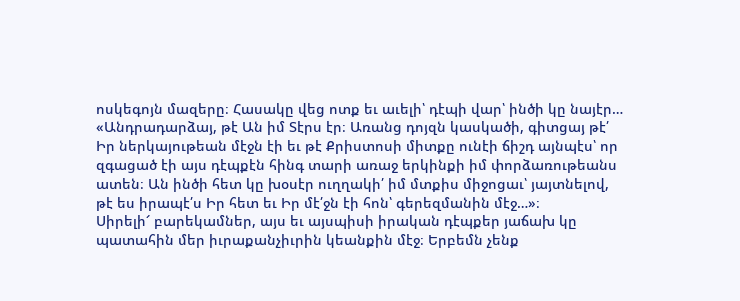ոսկեգոյն մազերը։ Հասակը վեց ոտք եւ աւելի՝ դէպի վար՝ ինծի կը նայէր…
«Անդրադարձայ, թէ Ան իմ Տէրս էր։ Առանց դոյզն կասկածի, գիտցայ թէ՛ Իր ներկայութեան մէջն էի եւ թէ Քրիստոսի միտքը ունէի ճիշդ այնպէս՝ որ զգացած էի այս դէպքէն հինգ տարի առաջ երկինքի իմ փորձառութեանս ատեն։ Ան ինծի հետ կը խօսէր ուղղակի՛ իմ մտքիս միջոցաւ՝ յայտնելով, թէ ես իրապէ՛ս Իր հետ եւ Իր մէ՛ջն էի հոն՝ գերեզմանին մէջ…»։
Սիրելի՜ բարեկամներ, այս եւ այսպիսի իրական դէպքեր յաճախ կը պատահին մեր իւրաքանչիւրին կեանքին մէջ։ Երբեմն չենք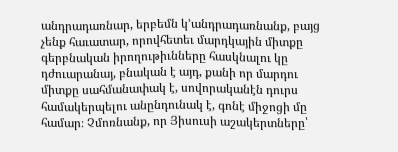անդրադառնար, երբեմն կ՚անդրադառնանք, բայց չենք հաւատար, որովհետեւ մարդկային միտքը գերբնական իրողութիւնները հասկնալու կը դժուարանայ, բնական է այդ, քանի որ մարդու միտքը սահմանափակ է, սովորականէն դուրս համակերպելու անընդունակ է, գոնէ միջոցի մը համար։ Չմոռնանք, որ Յիսուսի աշակերտները՝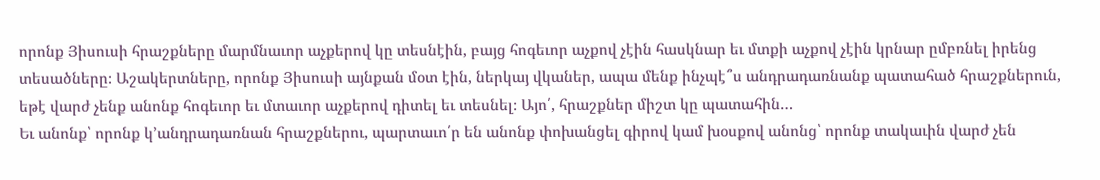որոնք Յիսուսի հրաշքները մարմնաւոր աչքերով կը տեսնէին, բայց հոգեւոր աչքով չէին հասկնար եւ մտքի աչքով չէին կրնար ըմբռնել իրենց տեսածները։ Աշակերտները, որոնք Յիսուսի այնքան մօտ էին, ներկայ վկաներ, ապա մենք ինչպէ՞ս անդրադառնանք պատահած հրաշքներուն, եթէ վարժ չենք անոնք հոգեւոր եւ մտաւոր աչքերով դիտել եւ տեսնել։ Այո՛, հրաշքներ միշտ կը պատահին…
Եւ անոնք՝ որոնք կ՚անդրադառնան հրաշքներու, պարտաւո՛ր են անոնք փոխանցել գիրով կամ խօսքով անոնց՝ որոնք տակաւին վարժ չեն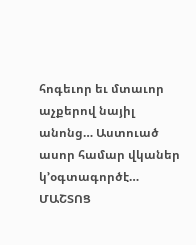հոգեւոր եւ մտաւոր աչքերով նայիլ անոնց… Աստուած ասոր համար վկաներ կ՚օգտագործէ…
ՄԱՇՏՈՑ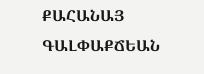ՔԱՀԱՆԱՅ ԳԱԼՓԱՔՃԵԱՆ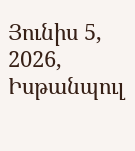Յունիս 5, 2026, Իսթանպուլ